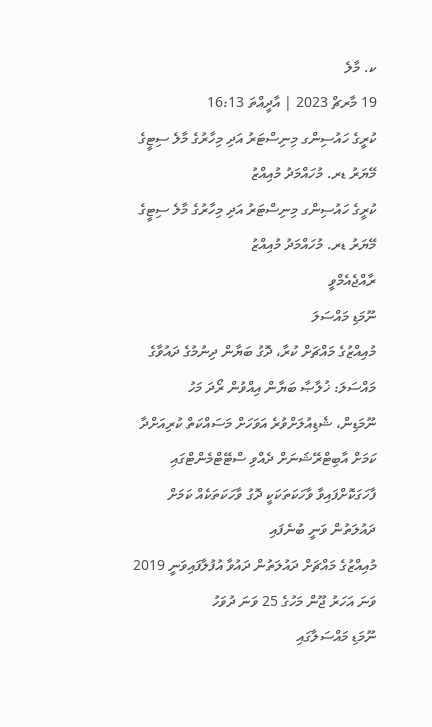ކ. މާލެ
19 މާރޗް 2023 | އާދީއްތަ 16:13
ކުރީގެ ހައުސިންގ މިނިސްޓަރު އަދި މިހާރުގެ މާލެ ސިޓީގެ މޭޔަރު ޑރ. މުހައްމަދު މުއިއްޒު
ކުރީގެ ހައުސިންގ މިނިސްޓަރު އަދި މިހާރުގެ މާލެ ސިޓީގެ މޭޔަރު ޑރ. މުހައްމަދު މުއިއްޒު
ރާއްޖެއެމްވީ
ނޫމަޑި މައްސަލަ
މުއިއްޒުގެ މައްޗަށް ކުރާ، ދޮގު ބަޔާން ދިނުމުގެ ދައުވާގެ މައްސަލަ: ޚުލާޞާ ބަޔާން އިއްވުން ރޯދަ މަހު
ނޫމަޑިން، ޝެޑިއުލަށްވުރެ އަވަހަށް މަސައްކަތް ކުރިއަށްދާ ކަމަށް އާބިޓްރޭޝަނަށް ދެއްވި ސްޓޭޓްމެންޓްގައި ފާހަގަކޮށްފައިވާ ވާހަކަތަކަކީ ދޮގު ވާހަކަތަކެއް ކަމަށް ދައުލަތުން ވަނީ ބުނެފައި
މުއިއްޒުގެ މައްޗަށް ދައުލަތުން ދައުވާ އުފުލާފައިވަނީ 2019 ވަނަ އަހަރު ޖޫން މަހުގެ 25 ވަނަ ދުވަހު
ނޫމަޑި މައްސަލާގައި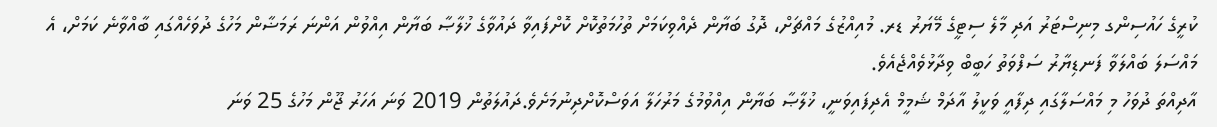ކުރީގެ ހައުސިންގ މިނިސްޓަރު އަދި މާލެ ސިޓީގެ މޭޔަރު ޑރ. މުއިއްޒުގެ މައްޗަށް، ދޮގު ބަޔާން ދެއްވިކަމަށް ތުހުމަތުކޮށް ކޮށްފައިވާ ދައުވާގެ ޚުލާޞާ ބަޔާން އިއްވުން އަންނަ ރަމަޟާން މަހުގެ ދުވަހެއްގައި ބާއްވާނެ ކަމަށް، އެ މައްސަލަ ބައްލަވާ ފަނޑިޔާރު ސަފްވަތު ހަބީބް ވިދާޅުވެއްޖެއެވެ.
އާދިއްތަ ދުވަހު މި މައްސަލާގައި ދިފާއީ ވަކީލު އާދަމް ޝަމީމް އެދިފައިވަނީ، ޚުލާޞާ ބަޔާން އިއްވުމުގެ މަރުހަލާ އަވަސްކޮށްދިނުމަށެވެ.ދައުލަތުން 2019 ވަނަ އަހަރު ޖޫން މަހުގެ 25 ވަނަ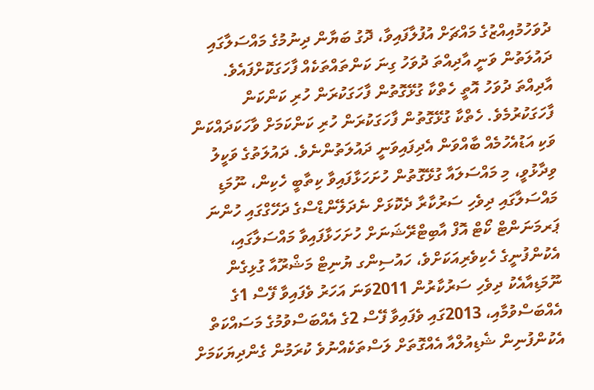ދުވަހުމުއިއްޒުގެ މައްޗަށް އުފުލާފައިވާ، ދޮގު ބަޔާން ދިނުމުގެ މައްސަލާގައި ދައުލަތުން ވަނީ އާދިއްތަ ދުވަހު ގިނަ ކަންތައްތަކެއް ފާހަގަކޮށްފައެވެ.
އާދިއްތަ ދުވަހު އޮތީ ހެތްކާ ގުޅޭގޮތުން ފާހަގަކުރަން ހުރި ކަންކަން ފާހަގަކުރުމެވެ. ހެތްކާ ގުޅޭގޮތުން ފާހަގަކުރަން ހުރި ކަންކަމަށް ވާހަކަދައްކަން ވަކި އަޑުއެހުމެއް ބާއްވަން އެދިފައިވަނީ ދައުލަތުންނެވެ. ދައުލަތުގެ ވަކީލު ވިދާޅުވީ، މި މައްސަލައާ ގުޅޭގޮތުން ހުށަހަޅާފައިވާ ކިތާބީ ހެކިން، ނޫމަޑި މައްސަލާގައި ދިވެހި ސަރުކާރާ ދެކޮޅަށް ނެދަލޭންޑްސްގެ ދަހޭގްގައި ހުންނަ ޕަރމަނަންޓް ކޯޓް އޮފް އާބިޓްރޭޝަނަށް ހުށަހަޅާފައިވާ މައްސަލާގައި، އެކުންފުނީގެ ހެކިވެރިއަކަށްވެ، ހައުސިންގ ޔުނިޓް މަޝްރޫއާ ގުޅިގެން ނޫމަޑިއާއެކު ދިވެހި ސަރުކާރުން 2011ވަނަ އަހަރު ވެފައިވާ ފޭސް 1ގެ އެއްބަސްވުމާއި، 2013ގައި ވެފައިވާ ފޭސް 2ގެ އެއްބަސްވުމުގެ މަސައްކަތް އެކުންފުނިން ޝެޑިއުލްއާ އެއްގޮތަށް ލަސްތަކެއްނުވެ ކުރަމުން ގެންދިޔަކަމަށް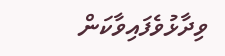ވިދާޅުވެފައިވާކަން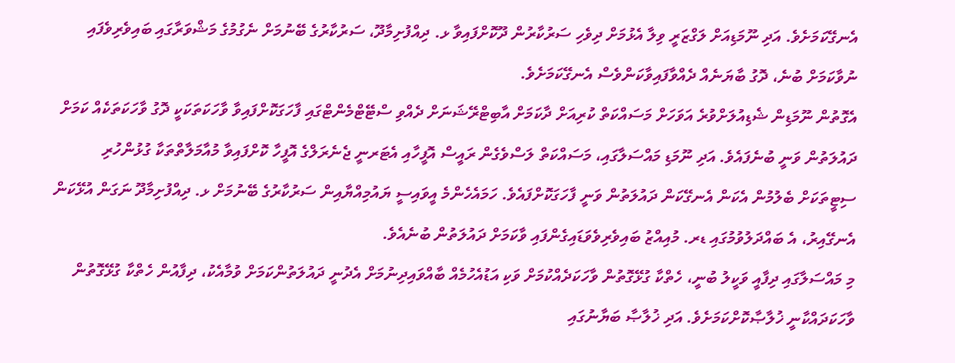އެނގޭކަމަށެވެ. އަދި ނޫމަޑިއަށް ލަގްޒަރީ ވިލާ އެޅުމަށް ދިވެހި ސަރުކާރުން ދޫކޮށްފައިވާ ޅ. ދިއްފުށިމާދޫ، ސަރުކާރުގެ ބޭނުމަށް ނެގުމުގެ މަޝްވަރާގައި ބައިވެރިވެފައި ނުވާކަމަށް ބުނެ، ދޮގު ބާޔަނެއް ދެއްވާފައިވާކަންވެސް އެނގޭކަމަށެވެ.
އެގޮތުން ނޫމަޑިން ޝެޑިއުލަށްވުރެ އަވަހަށް މަސައްކަތް ކުރިއަށް ދާކަމަށް އާބިޓްރޭޝަނަށް ދެއްވި ސްޓޭޓްމެންޓްގައި ފާހަގަކޮށްފައިވާ ވާހަކަތަކަކީ ދޮގު ވާހަކަތަކެއް ކަމަށް ދައުލަތުން ވަނީ ބުނެފައެވެ. އަދި ނޫމަޑި މައްސަލާގައި، މަސައްކަތް ލަސްވެގެން ރައީސް އޮފީހާއި އެޓަރނީ ޖެނެރަލްގެ އޮފީހާ ކޮށްފައިވާ މުއާމަލާތްތަކާ ގުޅުންހުރި ސިޓީތަކަށް ބެލުމުން އެކަން އެނގޭކަން ދައުލަތުން ވަނީ ފާހަގަކޮށްފައެވެ. ހަމައެހެންމެ އީވައިސީ ޔައުމިއްޔާއިން ސަރުކާރުގެ ބޭނުމަށް ޅ. ދިއްފުށިމާދޫ ނަގަން އުޅޭކަން އެނގޭއިރު، އެ ބައްދަލުވުމުގައި ޑރ. މުއިއްޒު ބައިވެރިވެވަޑައިގެންފައި ވާކަމަށް ދައުލަތުން ބުނެއެވެ.
މި މައްސަލާގައި ދިފާއީ ވަކީލު ބުނީ، ހެތްކާ ގުޅޭގޮތުން ވާހަކަދެއްކުމަށް ވަކި އަޑުއެހުމެއް ބާއްވައިދިނުމަށް އެދުނީ ދައުލަތުންކަމަށް ވުމާއެކު، ދިފާއުން ހެތްކާ ގުޅޭގޮތުން ވާހަކަދައްކާނީ ޚުލާޞާކޮށްކަމަށެވެ. އަދި ޚުލާޞާ ބަޔާނުގައި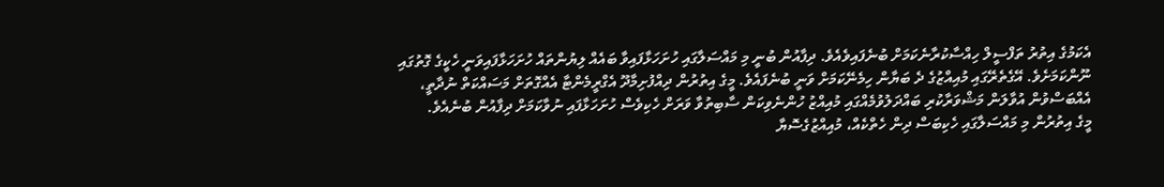އެކަމުގެ އިތުރު ތަފްސީލް ހިއްސާކުރާނެކަމަށް ބުނެފައިވެއެވެ. ދިފާއުން ބުނީ މި މައްސަލާގައި ހުށަހަޅާފައިވާ ބައެއް ލިޔުންތައް ހުށަހަޅާފައިވަނީ ހެކީގެ ގޮތުގައި ނޫންކަމަށެވެ. އޭގެތެރޭގައި މުއިއްޒުގެ ދެ ބަޔާން ހިމެނޭކަމަށް ވަނީ ބުނެފައެވެ. މީގެ އިތުރުން ދިއްފުށިމާދޫ އެގްރީމެންޓާ އެއްގޮތަށް މަސައްކަތް ނުދާތީ، އެއްބަސްވުން އުވާލަން މަޝްވަރާކުރި ބައްދަލުވުމެއްގައި މުއިއްޒު ހުންނެވިކަން ސާބިތުވާ ވަރަށް ހެކިވެސް ހުށަހަޅާފައި ނުވާކަމަށް ދިފާއުން ބުނެއެވެ.
މީގެ އިތުރުން މި މައްސަލާގައި ހެކިބަސް ދިން ހެތްކެއް، މުއިއްޒުގެސޮޔާ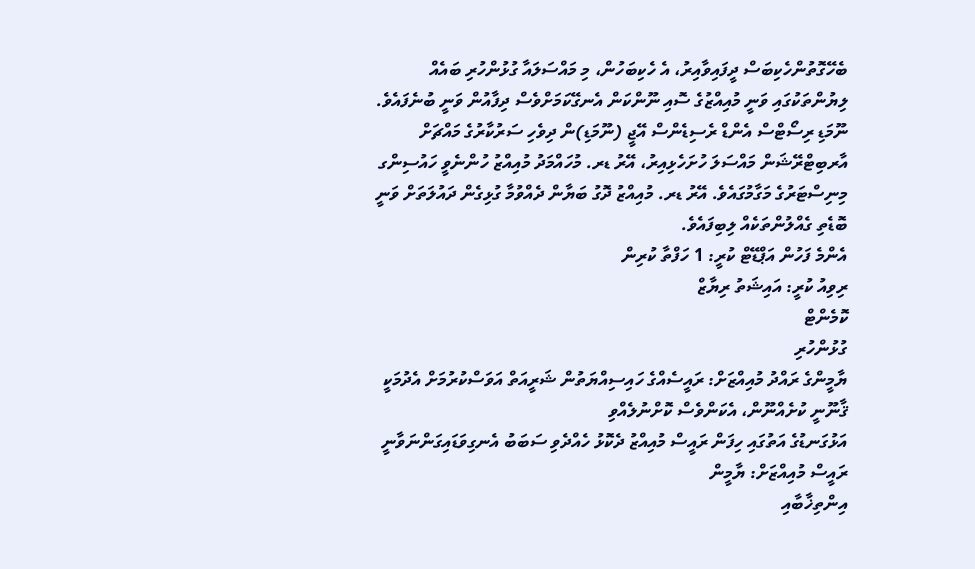ބެހޭގޮތުންހެކިބަސް ދީފައިވާއިރު، އެ ހެކިބަހުން، މި މައްސަލައާ ގުޅުންހުރި ބައެއް ލިޔުންތަކުގައި ވަނީ މުއިއްޒުގެ ސޮއި ނޫންކަން އެނގޭކަމަށްވެސް ދިފާއުން ވަނީ ބުނެފައެވެ.
ނޫމަޑި ރިސޯޓްސް އެންޑް ރެސިޑެންސް އޭޖީ (ނޫމަޑި)ން ދިވެހި ސަރުކާރުގެ މައްޗަށް އާރބިޓްރޭޝަން މައްސަލަ ހުށަހެޅިއިރު، އޭރު ޑރ. މުހައްމަދު މުއިއްޒު ހުންނެވީ ހައުސިންގ މިނިސްޓަރުގެ މަގާމުގައެވެ. އޭރު ޑރ. މުއިއްޒު ދޮގު ބަޔާން ދެއްވުމާ ގުޅިގެން ދައުލަތަށް ވަނީ ބޮޑެތި ގެއްލުންތަކެއް ލިބިފައެވެ.
އެންމެ ފަހުން އަޕްޑޭޓް ކުރީ: 1 ހަފްތާ ކުރިން
ރިވިއު ކުރީ: އައިޝަތު ރިޔާޒް
ކޮމެންޓް
ގުޅުންހުރި
ޔާމީންގެ ރައްދު މުއިއްޒަށް: ރައީސެއްގެ ހައިސިއްޔަތުން ޝަރީއަތް އަވަސްކުރުމަށް އެދުމަކީ ޤާނޫނީ ކުށެއްނޫން، އެކަންވެސް ކޮށްނުލެއްވި
އަޅުގަނޑުގެ އަތުގައި ހިފަން ރައީސް މުއިއްޒު ދެކޮޅު ހެއްދެވި ސަބަބު އެނގިވަޑައިގަންނަވާނީ ރައީސް މުއިއްޒަށް: ޔާމީން
އިންތިޚާބާއި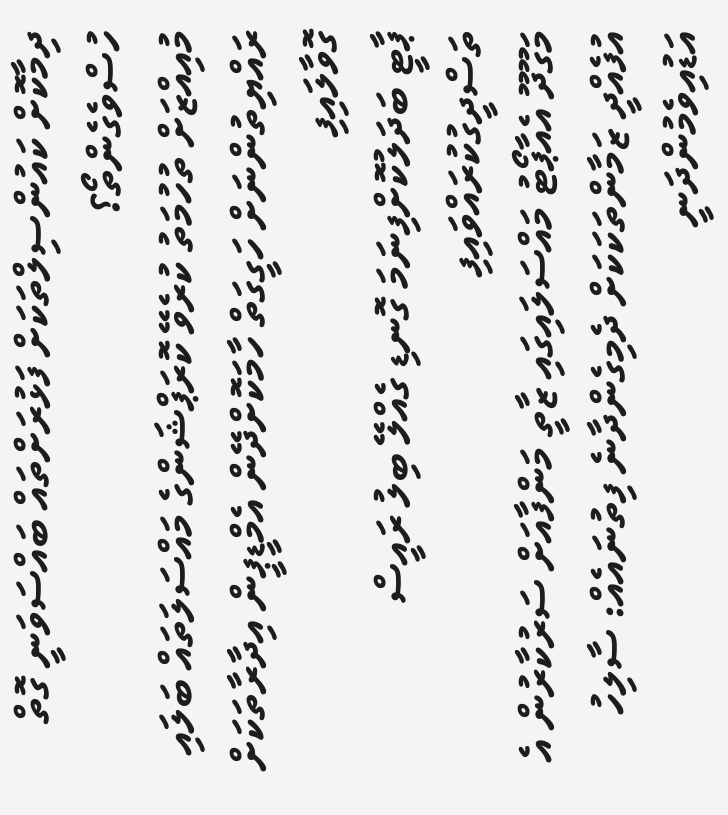ދިމާކޮށް ކައުންސިލްތަކަށް ފަޅުރަށްތައް ބައްސަވަނީ ގޮތް ހުސްވެގެންތޯ؟
މުއިއްޒަށް ތުހުމަތު ކުރެވޭ ކޮރަޕްޝަންގެ މައްސަލަތައް ބަލައި ރައްޔިތުންނަށް ހަގީގަތް ހާމަކޮށްދޭން އެމްޑީޕީން އިދާރާތަކަށް ގޮވާލައިފި
ޕާޓީ ބަދަލުކޮށްފިނަމަ ގޮނޑި ގެއްލޭ ބިލު ރައީސް ތަސްދީގުކުރައްވައިފި
މަގޫދޫ އެއާޕޯޓު މައްސަލައިގައި ޒާތީ މަންފާއަށް ސަރުކާރުން އެ އުފެއްދީ ޒަމާންތަކަކަށް ދެމިގެންދާނެ ފިތުނައެއް: ސާލިހު
އަޑުއިވެމުންދަނީ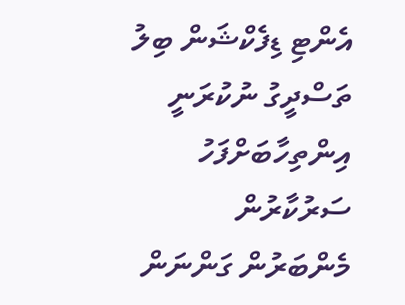އެންޓި ޑިފެކްޝަން ބިލު ތަސްދީގު ނުކުރަނީ އިންތިހާބަށްފަހު ސަރުކާރުން މެންބަރުން ގަންނަން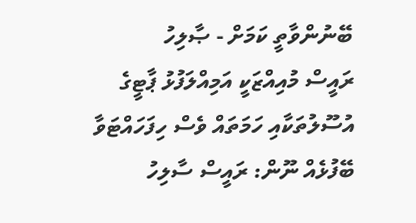ބޭނުންވާތީ ކަމަށް - ޞާލިހު
ރައީސް މުއިއްޒަކީ އަމިއްލަފުޅު ޕާޓީގެ އުސޫލުތަކާއި ހަމަތައް ވެސް ހިފަހައްޓަވާ ބޭފުޅެއް ނޫން: ރައީސް ސާލިހު